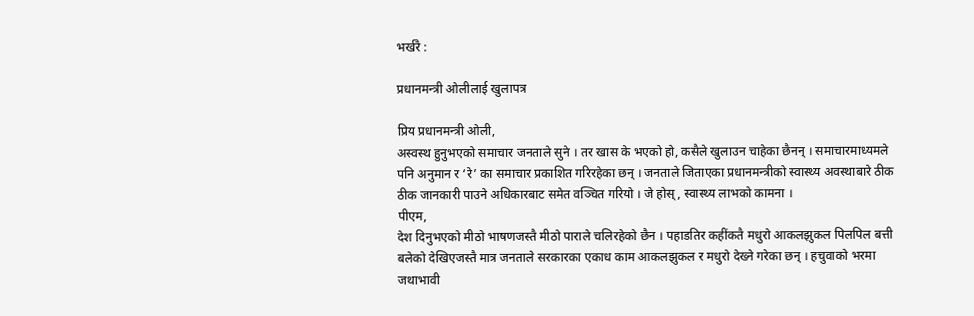भर्खरै :

प्रधानमन्त्री ओलीलाई खुलापत्र

प्रिय प्रधानमन्त्री ओली,
अस्वस्थ हुनुभएको समाचार जनताले सुने । तर खास के भएको हो, कसैले खुलाउन चाहेका छैनन् । समाचारमाध्यमले पनि अनुमान र ‘रे’ का समाचार प्रकाशित गरिरहेका छन् । जनताले जिताएका प्रधानमन्त्रीको स्वास्थ्य अवस्थाबारे ठीक ठीक जानकारी पाउने अधिकारबाट समेत वञ्चित गरियो । जे होस्, स्वास्थ्य लाभको कामना ।
पीएम,
देश दिनुभएको मीठो भाषणजस्तै मीठो पाराले चलिरहेको छैन । पहाडतिर कहींकतै मधुरो आकलझुकल पिलपिल बत्ती बलेको देखिएजस्तै मात्र जनताले सरकारका एकाध काम आकलझुकल र मधुरो देख्ने गरेका छन् । हचुवाको भरमा जथाभावी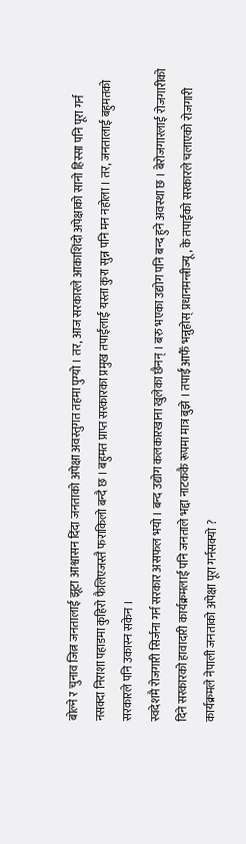बोल्ने र चुनाव जित्न जनतालाई झूटा आश्वासन दिंदा जनताको अपेक्षा अवस्तुगत तहमा पुग्यो । तर, आज सरकारले आकाशिंदो अपेक्षाको सानो हिस्सा पनि पूरा गर्न नसक्दा निराशा पहाडमा कुहिरो फैलिएजस्तै फराकिलो बन्दै छ । बहुमत प्राप्त सरकारका प्रमुख तपाईंलाई यस्ता कुरा सुन्न पनि मन नहोला । तर, जनतालाई बहुमतको सरकारले पनि उकास्न सकेन ।
स्वदेशमै रोजगारी सिर्जना गर्न सरकार असफल भयो । बन्द उद्योग कलकारखाना खुलेका छैनन् । बरु भएका उद्योग पनि बन्द हुने अवस्था छ । बेरोजगारलाई रोजगारीको दिने सरकारको हावादारी कार्यक्रमलाई पनि जनताले भद्दा नाटककै रूपमा मात्र बुझे । तपाईँ आफैँ भन्नुहोस् प्रधानमन्त्रीज्यू, के तपाईंको सरकारले चलाएको रोजगारी कार्यक्रमले नेपाली जनताको अपेक्षा पूरा गर्नसक्यो ?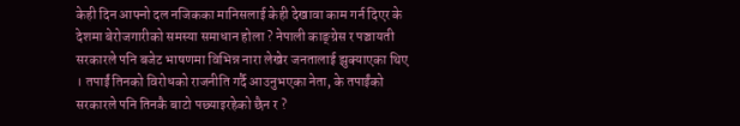केही दिन आफ्नो दल नजिकका मानिसलाई केही देखावा काम गर्न दिएर के देशमा बेरोजगारीको समस्या समाधान होला ? नेपाली काङ्ग्रेस र पञ्चायती सरकारले पनि बजेट भाषणमा विभिन्न नारा लेखेर जनतालाई झुक्याएका थिए । तपाईं तिनको विरोधको राजनीति गर्दै आउनुभएका नेता, के तपाईंको सरकारले पनि तिनकै बाटो पछ्याइरहेको छैन र ?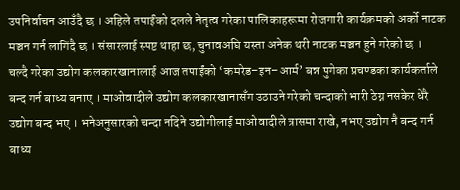उपनिर्वाचन आउँदै छ । अहिले तपाईंको दलले नेतृत्व गरेका पालिकाहरूमा रोजगारी कार्यक्रमको अर्को नाटक मञ्चन गर्न लागिंदै छ । संसारलाई स्पष्ट थाहा छ, चुनावअघि यस्ता अनेक थरी नाटक मञ्चन हुने गरेको छ ।
चल्दै गरेका उद्योग कलकारखानालाई आज तपाईंको ‘कमरेड–इन–आर्म’ बन्न पुगेका प्रचण्डका कार्यकर्ताले बन्द गर्न बाध्य बनाए । माओवादीले उद्योग कलकारखानासँग उठाउने गरेको चन्दाको भारी ठेग्न नसकेर धेरै उद्योग बन्द भए । भनेअनुसारको चन्दा नदिने उद्योगीलाई माओवादीले त्रासमा राखे, नभए उद्योग नै बन्द गर्न बाध्य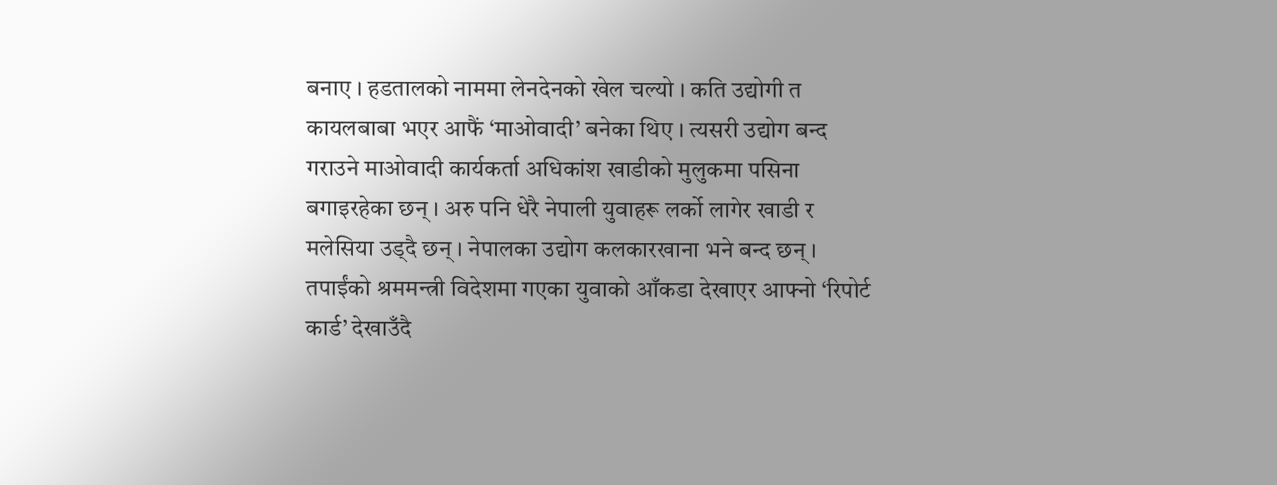बनाए । हडतालको नाममा लेनदेनको खेल चल्यो । कति उद्योगी त कायलबाबा भएर आफैं ‘माओवादी’ बनेका थिए । त्यसरी उद्योग बन्द गराउने माओवादी कार्यकर्ता अधिकांश खाडीको मुलुकमा पसिना बगाइरहेका छन् । अरु पनि धेरै नेपाली युवाहरू लर्को लागेर खाडी र मलेसिया उड्दै छन् । नेपालका उद्योग कलकारखाना भने बन्द छन् । तपाईंको श्रममन्त्री विदेशमा गएका युवाको आँकडा देखाएर आफ्नो ‘रिपोर्ट कार्ड’ देखाउँदै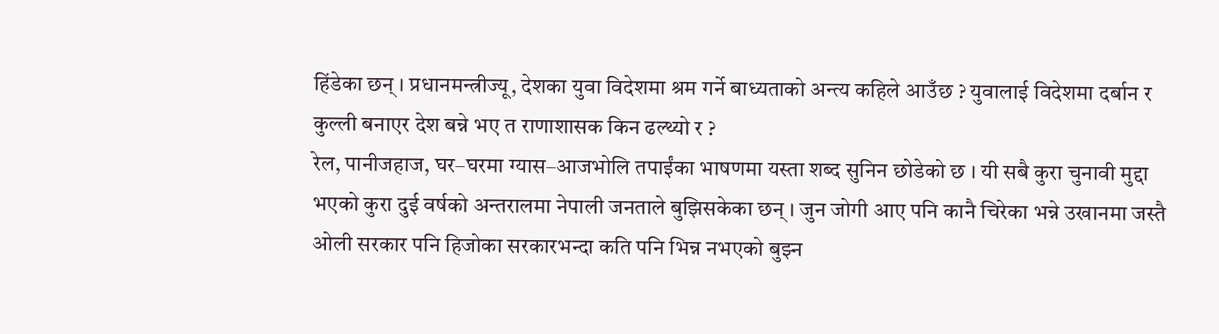हिंडेका छन् । प्रधानमन्त्रीज्यू, देशका युवा विदेशमा श्रम गर्ने बाध्यताको अन्त्य कहिले आउँछ ? युवालाई विदेशमा दर्बान र कुल्ली बनाएर देश बन्ने भए त राणाशासक किन ढल्थ्यो र ?
रेल, पानीजहाज, घर–घरमा ग्यास–आजभोलि तपाईंका भाषणमा यस्ता शब्द सुनिन छोडेको छ । यी सबै कुरा चुनावी मुद्दा भएको कुरा दुई वर्षको अन्तरालमा नेपाली जनताले बुझिसकेका छन् । जुन जोगी आए पनि कानै चिरेका भन्ने उखानमा जस्तै ओली सरकार पनि हिजोका सरकारभन्दा कति पनि भिन्न नभएको बुझ्न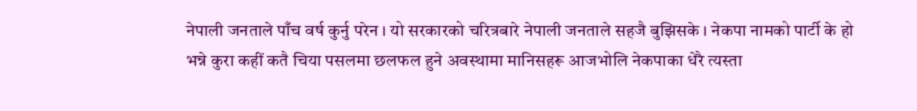नेपाली जनताले पाँच वर्ष कुर्नु परेन । यो सरकारको चरित्रबारे नेपाली जनताले सहजै बुझिसके । नेकपा नामको पार्टी के हो भन्ने कुरा कहीं कतै चिया पसलमा छलफल हुने अवस्थामा मानिसहरू आजभोलि नेकपाका धेरै त्यस्ता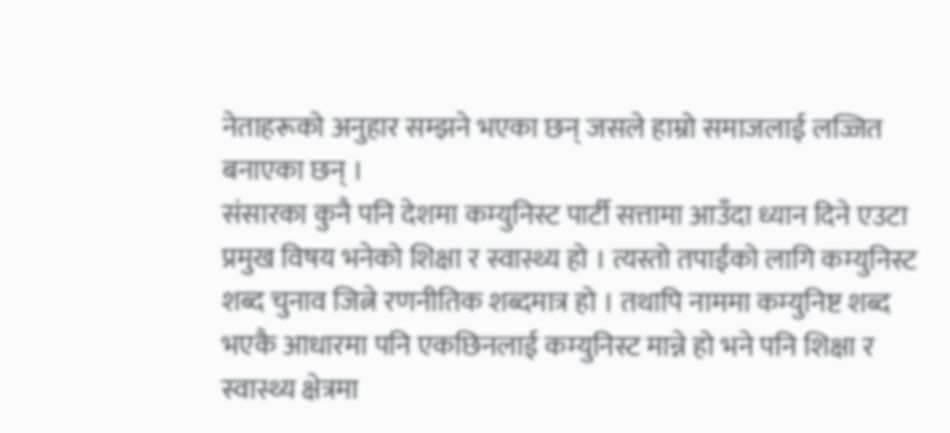नेताहरूको अनुहार सम्झने भएका छन् जसले हाम्रो समाजलाई लज्जित बनाएका छन् ।
संसारका कुनै पनि देशमा कम्युनिस्ट पार्टी सत्तामा आउँदा ध्यान दिने एउटा प्रमुख विषय भनेको शिक्षा र स्वास्थ्य हो । त्यस्तो तपाईंको लागि कम्युनिस्ट शब्द चुनाव जित्ने रणनीतिक शब्दमात्र हो । तथापि नाममा कम्युनिष्ट शब्द भएकै आधारमा पनि एकछिनलाई कम्युनिस्ट मान्ने हो भने पनि शिक्षा र स्वास्थ्य क्षेत्रमा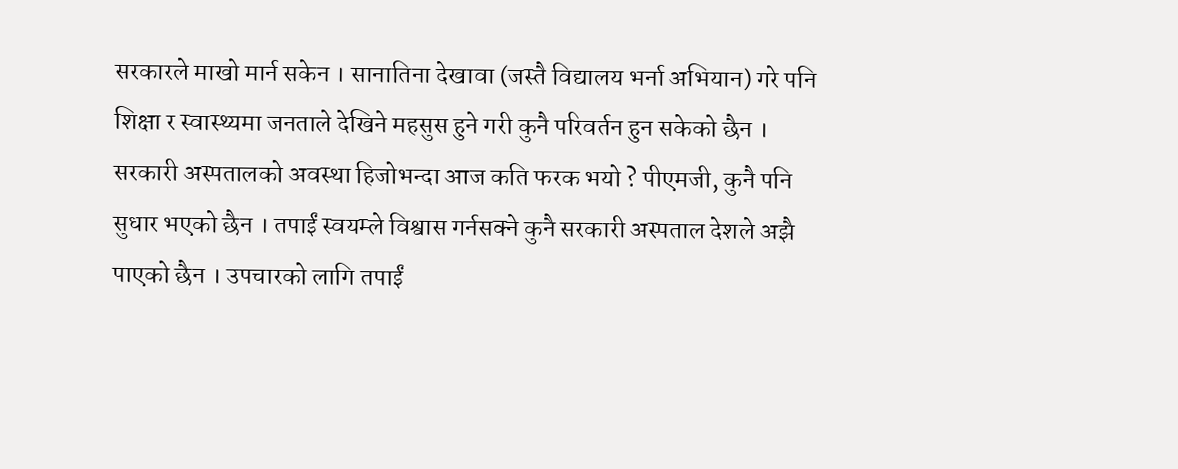सरकारले माखो मार्न सकेन । सानातिना देखावा (जस्तै विद्यालय भर्ना अभियान) गरे पनि शिक्षा र स्वास्थ्यमा जनताले देखिने महसुस हुने गरी कुनै परिवर्तन हुन सकेको छैन । सरकारी अस्पतालको अवस्था हिजोभन्दा आज कति फरक भयो ? पीएमजी, कुनै पनि सुधार भएको छैन । तपाईं स्वयम्ले विश्वास गर्नसक्ने कुनै सरकारी अस्पताल देशले अझै पाएको छैन । उपचारको लागि तपाईं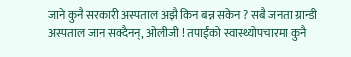जाने कुनै सरकारी अस्पताल अझै किन बन्न सकेन ? सबै जनता ग्रान्डी अस्पताल जान सक्दैनन्, ओलीजी ! तपाईंको स्वास्थ्योपचारमा कुनै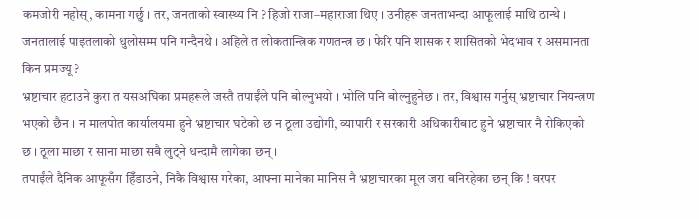कमजोरी नहोस्, कामना गर्छु । तर, जनताको स्वास्थ्य नि ? हिजो राजा–महाराजा थिए । उनीहरू जनताभन्दा आफूलाई माथि ठान्थे । जनतालाई पाइतलाको धुलोसम्म पनि गन्दैनथे । अहिले त लोकतान्त्रिक गणतन्त्र छ । फेरि पनि शासक र शासितको भेदभाव र असमानता किन प्रमज्यू ?
भ्रष्टाचार हटाउने कुरा त यसअघिका प्रमहरूले जस्तै तपाईंले पनि बोल्नुभयो । भोलि पनि बोल्नुहुनेछ । तर, विश्वास गर्नुस् भ्रष्टाचार नियन्त्रण भएको छैन । न मालपोत कार्यालयमा हुने भ्रष्टाचार घटेको छ न ठूला उद्योगी, व्यापारी र सरकारी अधिकारीबाट हुने भ्रष्टाचार नै रोकिएको छ । ठूला माछा र साना माछा सबै लुट्ने धन्दामै लागेका छन् ।
तपाईंले दैनिक आफूसँग हिँडाउने, निकै विश्वास गरेका, आफ्ना मानेका मानिस नै भ्रष्टाचारका मूल जरा बनिरहेका छन् कि ! वरपर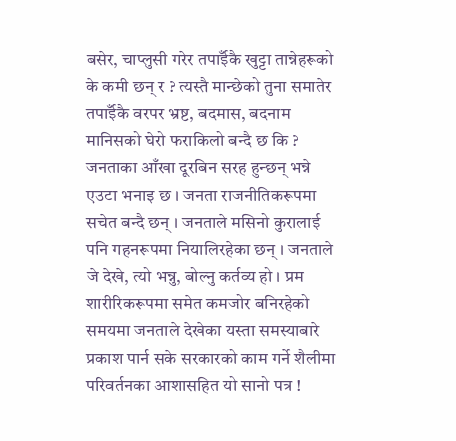बसेर, चाप्लुसी गरेर तपाईँकै खुट्टा तान्नेहरूको के कमी छन् र ? त्यस्तै मान्छेको तुना समातेर तपाईँकै वरपर भ्रष्ट, बदमास, बदनाम मानिसको घेरो फराकिलो बन्दै छ कि ?
जनताका आँखा दूरबिन सरह हुन्छन् भन्ने एउटा भनाइ छ । जनता राजनीतिकरूपमा सचेत बन्दै छन् । जनताले मसिनो कुरालाई पनि गहनरूपमा नियालिरहेका छन् । जनताले जे देखे, त्यो भन्नु, बोल्नु कर्तव्य हो । प्रम शारीरिकरूपमा समेत कमजोर बनिरहेको समयमा जनताले देखेका यस्ता समस्याबारे प्रकाश पार्न सके सरकारको काम गर्ने शैलीमा परिवर्तनका आशासहित यो सानो पत्र !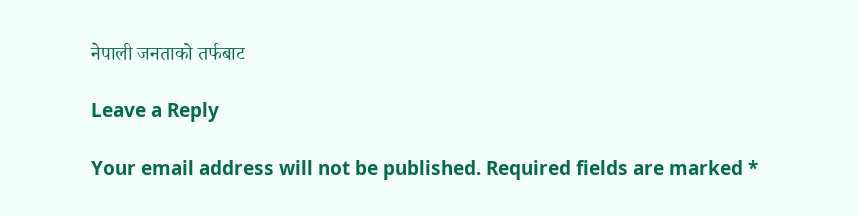नेपाली जनताको तर्फबाट

Leave a Reply

Your email address will not be published. Required fields are marked *